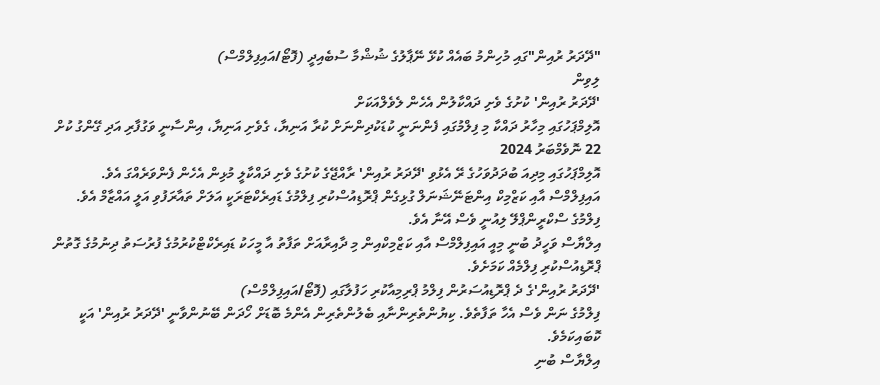"ދޭދަރު ރުއިން"ގައި މުހިންމު ބައެއް ކުޅޭ ނޭޕާލުގެ ޝުޝްމާ ސުބެއިދީ (ފޮޓޯ/އައިފިލްމްސް)
ލިވިން
'ދޭދަރު ރުއިން' ކުށުގެ ވެށި ދައްކާލުން އެހެން ލެވެލްއަކަށް
އޮލިމްޕަހުގައި މިހާރު ދައްކާ މި ފިލްމުގައި ފެންނަނީ ކުޑަކުދިންނަށް ކުރާ އަނިޔާ، ގެވެށި އަނިޔާ، އިންސާނީ ވަގުފާރި އަދި ގޭންގު ކުށް
22 ނޮވެމްބަރު 2024
އޮލިމްޕަހުގައި މިދިއަ ބުދަދުވަހުގެ ރޭ އެޅުވި 'ދޭދަރު ރުއިން' ރާއްޖޭގެ ކުށުގެ ވެށި ދައްކާލީ މުޅިން އެހެން ފެންވަރެއްގަ އެވެ.
އައިފިލްމްސް އާއި ކަޒްމިކް އިންޓަނޭޝަނަލް ގުޅިގެން ޕްރޮޑިއުސްކުރި ފިލްމުގެ ޑައިރެކްޓަރަކީ އަލަށް ތައާރަފުވި އަލީ އައްޒާމް އެވެ. ފިލްމުގެ ސްކްރީންޕްލޭ ލިއުނީ ވެސް އޭނާ އެވެ.
އިލްޔާސް ވަހީދު ބުނީ މިއީ އައިފިލްމްސް އާއި ކަޒްމިކްއިން މި ދާއިރާއަށް ތަފާތު އާ މީހަކު ޑައިރެކްޓްކުރުމުގެ ފުރުސަތު ދިނުމުގެ ގޮތުން ޕްރޮޑިއުސްކުރި ފިލްމެއް ކަމަށެވެ.
'ދޭދަރު ރުއިން'ގެ ދެ ޕްރޮޑިއުސަރުން ފިލްމު ޕްރިމިއާކުރި ހަފުލާގައި (ފޮޓޯ/އައިފިލްމްސް)
ފިލްމުގެ ނަން ވެސް އެހާ ތަފާތެވެ. ކިޔުންތެރިންނާއި ބެލުންތެރިން އެންމެ ބޮޑަށް ހޯދަން ބޭނުންވާނީ 'ދޭދަރު ރުއިން' އަކީ ކޮބައިކަމެވެ.
އިލްޔާސް ބުނި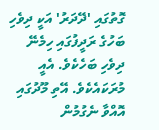ގޮތުގައި 'ދޭދަރު' އަކީ ދިވެހި ބަހުގެ ރަދީފުގައި ހިމެނޭ ދިވެހި ބަހެކެވެ. އެއީ މުރަކައެކެވެ. އޭތި މޫދުގައި އޮއްވާ ނެގުމުން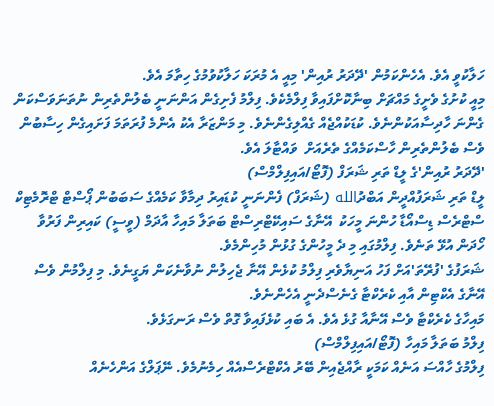ހަލާކުވީ އެވެ. އެހެންކަމުން 'ދޭދަރު ރުއިން' މިއީ އެ މުރަކަ ހަލާކުވުމުގެ ހިތާމަ އެވެ.
މިއީ ކުށުގެ ވެށީގެ މައްޗަށް ބިނާކޮށްފައިވާ ފިލްމެކެވެ. ފިލްމު ފެށިގެން އަންނަނީ ބެލުންތެރިން ނުތަނަވަސްކަން ގެންނަ ހާދިސާއަކުންނެވެ. ކުޑަކުއްޖެއް ގެއްލިގެންނެވެ. މި މަންޒަރާ އެކު އެންމެ ފުރަތަމަ ފަށައިގެން ހިސާބުން ވެސް ބެލުންތެރިން ހާސްކަމެއްގެ ތެރެއަށް  ވައްޓާލަ އެވެ.
'ދޭދަރު ރުއިން'ގެ ލީޑް ތަރި ޝަރަފް (ފޮޓޯ/އައިފިލްމްސް)
ލީޑް ތަރި ޝަރަފުއްދީން އަބްދުالله (ޝަރަފް) ފެންނަނީ ކުޑައިރު ދިމާވާ ކަމެއްގެ ސަބަބުން ޕޯސްޓް ޓްރޮމެޓިކް ސްޓްރެސް ޑިސްއޯޑާ ހުންނަ މީހަކު  އޭނާގެ ސައިކޭޓްރިސްޓް ބަތަލާ މައިހާ އާދަމް (ވީސީ) ކައިރިން ފަރުވާ ހޯދަން އުޅޭ ތަނެވެ. ފިލްމުގައި މި ދެ މީހުންގެ ގުޅުން މުހިންމެވެ.
ޝަރަފުގެ 'ފުރޭތަ'އަށް ފަހު އަނިޔާވެރި ފިލްމު ކުޅެން އޭނާ ޖެހިލުން ނުވާނެކަން ޔަގީނެވެ. މި ފިލްމުން ވެސް އޭނާގެ އެކްޓިން އާއި ކެރެކްޓާ ގެނެސްދެނީ އެހެންނެވެ.
މައިހާގެ ކެރެކްޓާ ވެސް އޭނާއާ ގުޅެ އެވެ. އެ ބައި ކުޅެފައިވާ ގޮތް ވެސް ރަނގަޅެވެ.
ފިލްމު ބަތަލާ މައިހާ (ފޮޓޯ/އައިފިލްމްސް)
ފިލްމުގެ ހާއްސަ އަނެއް ކަމަކީ ރާއްޖެއިން ބޭރު އެކްޓްރެސްއެއް ހިމެނުމެވެ. ނޭޕަލްގެ އަންހެނެއް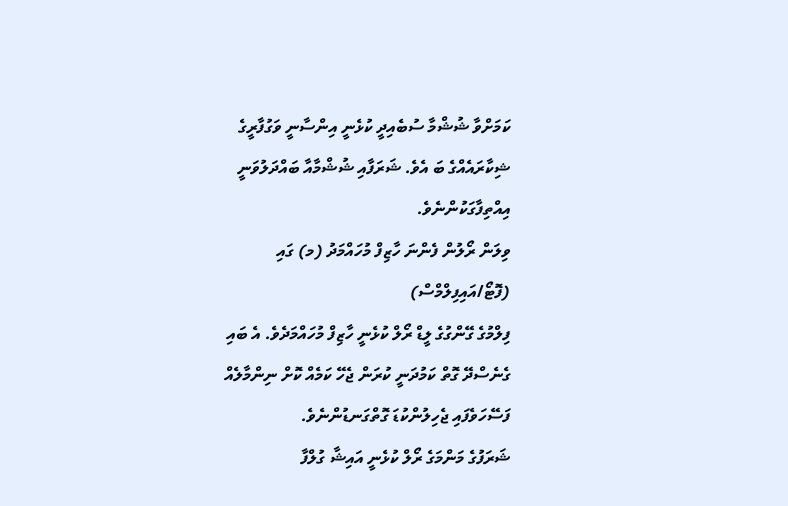ކަމަށްވާ ޝުޝްމާ ސުބެއިދީ ކުޅެނީ އިންސާނީ ވަގުފާރީގެ ޝިކާރައެއްގެ ބަ އެވެ. ޝަރަފާއި ޝުޝްމާއާ ބައްދަލުވަނީ އިއްތިފާގަކުންނެވެ.
ވިލަން ރޯލުން ފެންނަ ހާޒިފް މުހައްމަދު (މ) ގައި (ފޮޓޯ/އައިފިލްމްސް)
ފިލްމުގެ ގޭންގުގެ ލީޑް ރޯލް ކުޅެނީ ހާޒިފް މުހައްމަދެވެ. އެ ބައި ގެނެސްދޭ ގޮތް ކަމުދަނީ ކުރަން ޖެހޭ ކަމެއް ކޮށް ނިންމާލެއް ފަސޭހަވެފައި ޖެހިލުންކުޑަ ގޮތްގަނޑުންނެވެ.
ޝަރަފުގެ މަންމަގެ ރޯލް ކުޅެނީ އައިޝާ ގުލްފާ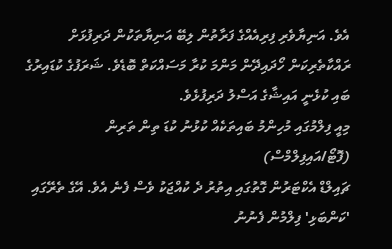އެވެ. އަނިޔާވެރި ފިރިއެއްގެ ފަރާތުން ލިބޭ އަނިޔާތަކުން ދަރިފުޅަށް ރައްކާތެރިކަން ހޯދައިދޭން މަންމަ ކުރާ މަސައްކަތް ބޮޑެވެ. ޝަރަފުގެ ކުޑައިރުގެ ބައި ކުޅެނީ އައިޝާގެ އަސްލު ދަރިފުޅެވެ.
މިއީ ފިލްމުގައި މުހިންމު ބައިތަކެއް ކުޅުނު ކުޑަ ތިން ތަރިން (ފޮޓޯ/އައިފިލްމްސް)
ޗައިލްޑް އެކްޓަރުން ގޮތުގައި އިތުރު ދެ ކުއްޖަކު ވެސް ފެނެ އެވެ. އޭގެ ތެރޭގައި 'ކަންބަޅި' ފިލްމުން ފެނުނު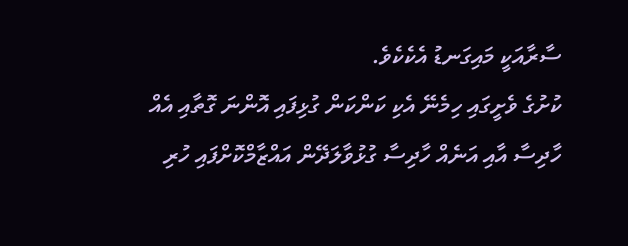ސާރާއަކީ މައިގަނޑު އެކެކެވެ.
ކުށުގެ ވެށީގައި ހިމެނޭ އެކި ކަންކަން ގުޅިފައި އޮންނަ ގޮތާއި އެއް ހާދިސާ އާއި އަނެއް ހާދިސާ ގުޅުވާލަދޭން އައްޒާމްކޮށްފައި ހުރި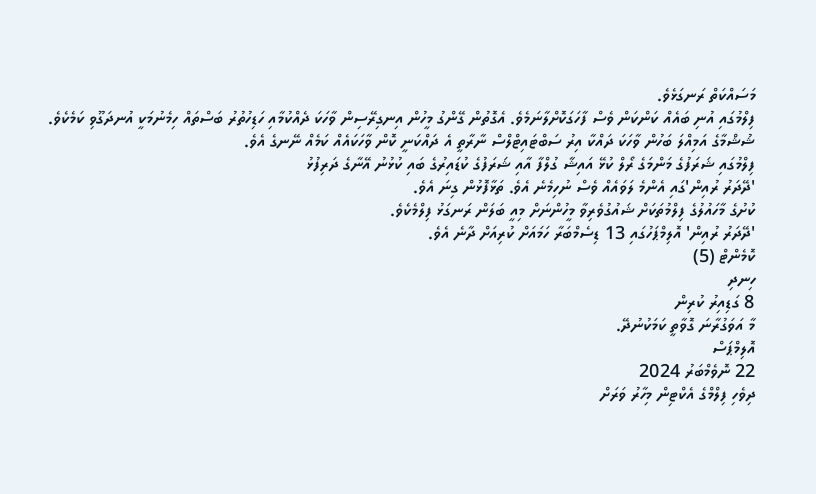މަސައްކަތް ރަނގަޅެވެ.
ފިލްމުގައި އުނި ބައެއް ކަންކަން ވެސް ފާހަގަކޮށްލާނަމެވެ. އެގޮތުން ގޭންގު މީހުން އިނގިރޭސިން ވާހަކަ ދެއްކުމާއި ހަޑިހުތުރު ބަސްތައް ހިމެނުމަކީ އުނދަގޫވި ކަމެކެވެ.
ޝުޝްމާގެ އަމިއްލަ ބަހުން ވާހަކަ ދައްކާ އިރު ސަބްޓައިޓްލްސް ނާރާތީ އެ ދައްކަނީ ކޮން ވާހަކައެއް ކަމެއް ނޭނގެ އެވެ.
ފިލްމުގައި ޝަރަފުގެ މަންމަގެ ރޯލް ކުޅޭ އައިޝާ ގުލްފާ އާއި ޝަރަފުގެ ކުޑައިރުގެ ބައި ކުޅުނު އޭނާގެ ދަރިފުޅު
'ދޭދަރު ރުއިން'ގައި އެންމެ ލަވައެއް ވެސް ނުހިމެނެ އެވެ. ތަޅާފޮޅުން ގިނަ އެވެ.
ކުށުގެ މާހައުލުގެ ފިލްމުތަކަށް ޝައުގުވެރިވާ މީހުންނަށް މިއީ ބަލަން ރަނގަޅު ފިލްމެކެވެ.
'ދޭދަރު ރުއިން' އޮލިމްޕަހުގައި 13 ޑިސެމްބަރާ ހަމައަށް ކުރިއަށް ދާނެ އެވެ.
ކޮމެންޓް (5)
ހިނދި
8 ގަޑިއިރު ކުރިން
މާ އަވަގުރާނަ ގޮވާތީ ކަމަކުނުދޭ.
އޮލިމްޕަސް
22 ނޮވެމްބަރު 2024
ދިވެހި ފިލްމްގެ އެކްޓިން މިހާރު ވަރަށް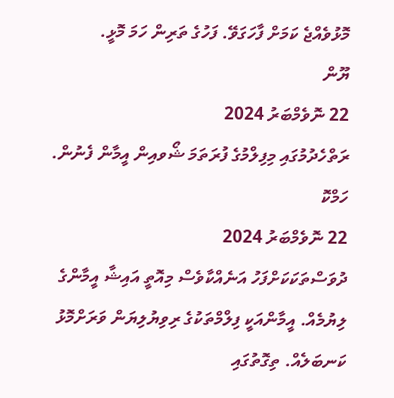މޮޅުވެއްޖެ ކަމަށް ފާހަގަވޭ. ފަހުގެ ތަރިން ހަމަ މޮޅީ.
ޔޫން
22 ނޮވެމްބަރު 2024
ރަތްހެދުމުގައި މިފިލްމުގެ ފުރަތަމަ ޝޯވއިން އީމާން ފެނުން.
ހަމްކޮ
22 ނޮވެމްބަރު 2024
ދުވަސްތަކަކަށްފަހު އަނެއްކާވެސް މިއޮތީ އައިޝާ އީމާންގެ ލިޔުމެއް. އީމާންއަކީ ފިލްމްތަކުގެ ރިވިޔުލިޔަން ވަރަށްމޮޅު ކަނބަލެއް. ތިގޮތުގައި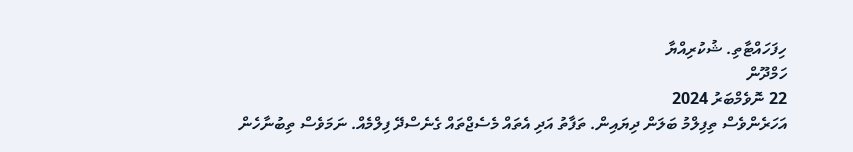ހިފަހައްޓާތި. ޝުކުރިއްޔާ
ހަމްދޫން
22 ނޮވެމްބަރު 2024
އަހަރެންވެސް ތިފިލްމު ބަލަން ދިޔައިން. ތަފާތު އަދި އެތައް މެސެޖްތައް ގެނެސްދޭ ފިލްމެއް. ނަމަވެސް ތިބުނާހެން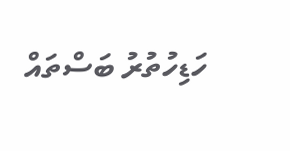ހަޑިހުތުރު ބަސްތައް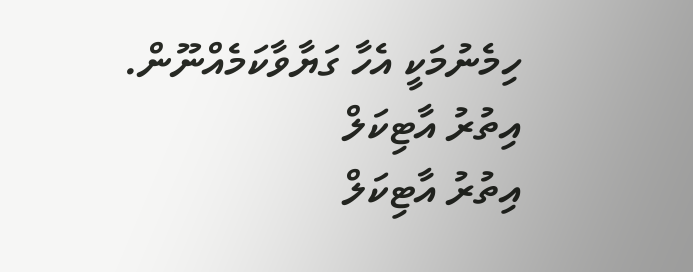ހިމެނުމަކީ އެހާ ގަޔާވާކަމެއްނޫން.
އިތުރު އާޓިކަލް
އިތުރު އާޓިކަލް